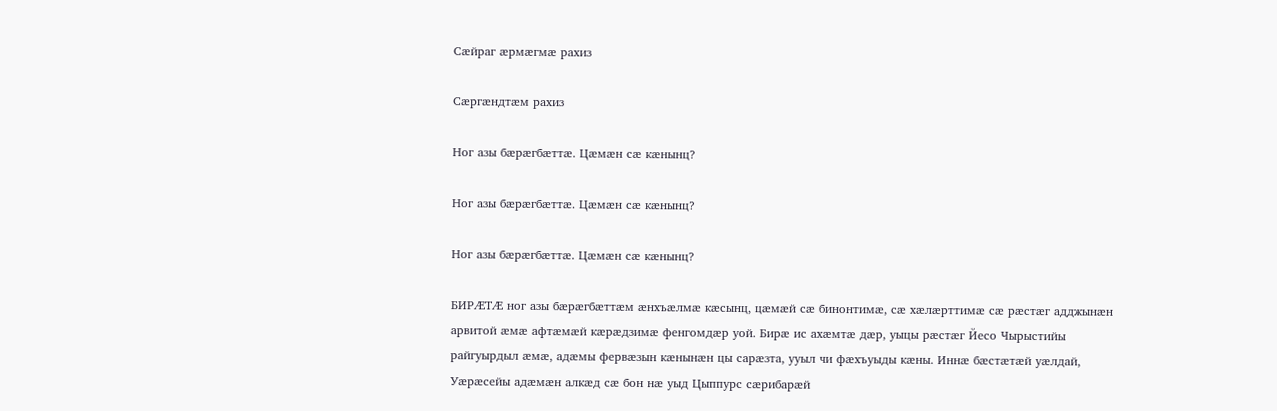Сӕйраг ӕрмӕгмӕ рахиз

Сӕргӕндтӕм рахиз

Ног азы бӕрӕгбӕттӕ. Цӕмӕн сӕ кӕнынц?

Ног азы бӕрӕгбӕттӕ. Цӕмӕн сӕ кӕнынц?

Ног азы бӕрӕгбӕттӕ. Цӕмӕн сӕ кӕнынц?

БИРӔТӔ ног азы бӕрӕгбӕттӕм ӕнхъӕлмӕ кӕсынц, цӕмӕй сӕ бинонтимӕ, сӕ хӕлӕрттимӕ сӕ рӕстӕг адджынӕн арвитой ӕмӕ афтӕмӕй кӕрӕдзимӕ фенгомдӕр уой. Бирӕ ис ахӕмтӕ дӕр, уыцы рӕстӕг Йесо Чырыстийы райгуырдыл ӕмӕ, адӕмы фервӕзын кӕнынӕн цы сарӕзта, ууыл чи фӕхъуыды кӕны. Иннӕ бӕстӕтӕй уӕлдай, Уӕрӕсейы адӕмӕн алкӕд сӕ бон нӕ уыд Цыппурс сӕрибарӕй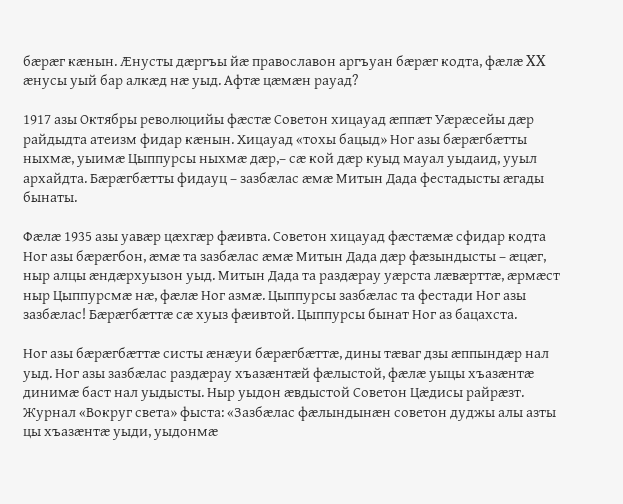бӕрӕг кӕнын. Ӕнусты дӕргъы йӕ православон аргъуан бӕрӕг кодта, фӕлӕ XX ӕнусы уый бар алкӕд нӕ уыд. Афтӕ цӕмӕн рауад?

1917 азы Октябры революцийы фӕстӕ Советон хицауад ӕппӕт Уӕрӕсейы дӕр райдыдта атеизм фидар кӕнын. Хицауад «тохы бацыд» Ног азы бӕрӕгбӕтты ныхмӕ, уыимӕ Цыппурсы ныхмӕ дӕр,– сӕ кой дӕр куыд мауал уыдаид, ууыл архайдта. Бӕрӕгбӕтты фидауц – зазбӕлас ӕмӕ Митын Дада фестадысты ӕгады бынаты.

Фӕлӕ 1935 азы уавӕр цӕхгӕр фӕивта. Советон хицауад фӕстӕмӕ сфидар кодта Ног азы бӕрӕгбон, ӕмӕ та зазбӕлас ӕмӕ Митын Дада дӕр фӕзындысты – ӕцӕг, ныр алцы ӕндӕрхуызон уыд. Митын Дада та раздӕрау уӕрста лӕвӕрттӕ, ӕрмӕст ныр Цыппурсмӕ нӕ, фӕлӕ Ног азмӕ. Цыппурсы зазбӕлас та фестади Ног азы зазбӕлас! Бӕрӕгбӕттӕ сӕ хуыз фӕивтой. Цыппурсы бынат Ног аз бацахста.

Ног азы бӕрӕгбӕттӕ систы ӕнӕуи бӕрӕгбӕттӕ, дины тӕваг дзы ӕппындӕр нал уыд. Ног азы зазбӕлас раздӕрау хъазӕнтӕй фӕлыстой, фӕлӕ уыцы хъазӕнтӕ динимӕ баст нал уыдысты. Ныр уыдон ӕвдыстой Советон Цӕдисы райрӕзт. Журнал «Вокруг света» фыста: «Зазбӕлас фӕлындынӕн советон дуджы алы азты цы хъазӕнтӕ уыди, уыдонмӕ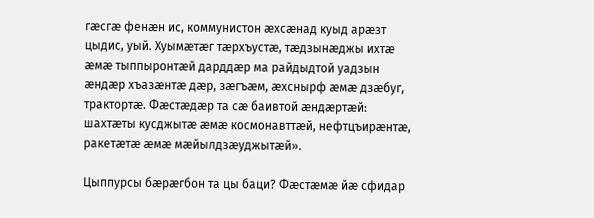гӕсгӕ фенӕн ис, коммунистон ӕхсӕнад куыд арӕзт цыдис, уый. Хуымӕтӕг тӕрхъустӕ, тӕдзынӕджы ихтӕ ӕмӕ тыппыронтӕй дарддӕр ма райдыдтой уадзын ӕндӕр хъазӕнтӕ дӕр, зӕгъӕм, ӕхснырф ӕмӕ дзӕбуг, трактортӕ. Фӕстӕдӕр та сӕ баивтой ӕндӕртӕй: шахтӕты кусджытӕ ӕмӕ космонавттӕй, нефтцъирӕнтӕ, ракетӕтӕ ӕмӕ мӕйылдзӕуджытӕй».

Цыппурсы бӕрӕгбон та цы баци? Фӕстӕмӕ йӕ сфидар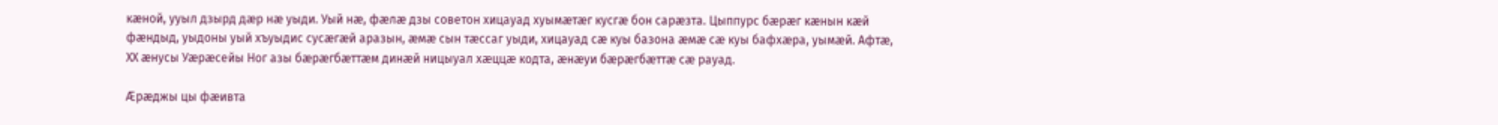кӕной, ууыл дзырд дӕр нӕ уыди. Уый нӕ, фӕлӕ дзы советон хицауад хуымӕтӕг кусгӕ бон сарӕзта. Цыппурс бӕрӕг кӕнын кӕй фӕндыд, уыдоны уый хъуыдис сусӕгӕй аразын, ӕмӕ сын тӕссаг уыди, хицауад сӕ куы базона ӕмӕ сӕ куы бафхӕра, уымӕй. Афтӕ, XX ӕнусы Уӕрӕсейы Ног азы бӕрӕгбӕттӕм динӕй ницыуал хӕццӕ кодта, ӕнӕуи бӕрӕгбӕттӕ сӕ рауад.

Ӕрӕджы цы фӕивта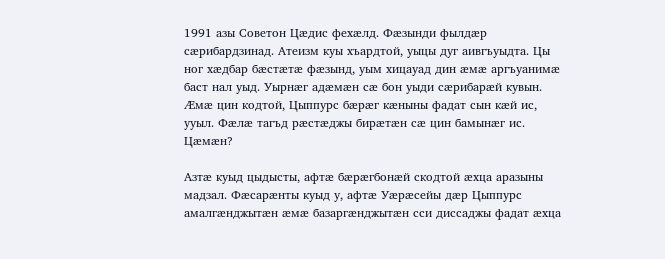1991 азы Советон Цӕдис фехӕлд. Фӕзынди фылдӕр сӕрибардзинад. Атеизм куы хъардтой, уыцы дуг аивгъуыдта. Цы ног хӕдбар бӕстӕтӕ фӕзынд, уым хицауад дин ӕмӕ аргъуанимӕ баст нал уыд. Уырнӕг адӕмӕн сӕ бон уыди сӕрибарӕй кувын. Ӕмӕ цин кодтой, Цыппурс бӕрӕг кӕныны фадат сын кӕй ис, ууыл. Фӕлӕ тагъд рӕстӕджы бирӕтӕн сӕ цин бамынӕг ис. Цӕмӕн?

Азтӕ куыд цыдысты, афтӕ бӕрӕгбонӕй скодтой ӕхца аразыны мадзал. Фӕсарӕнты куыд у, афтӕ Уӕрӕсейы дӕр Цыппурс амалгӕнджытӕн ӕмӕ базаргӕнджытӕн сси диссаджы фадат ӕхца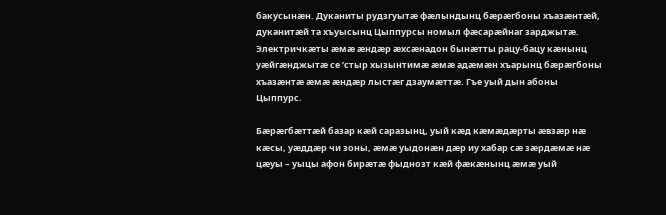бакусынӕн. Дуканиты рудзгуытӕ фӕлындынц бӕрӕгбоны хъазӕнтӕй, дуканитӕй та хъуысынц Цыппурсы номыл фӕсарӕйнаг зарджытӕ. Электричкӕты ӕмӕ ӕндӕр ӕхсӕнадон бынӕтты рацу-бацу кӕнынц уӕйгӕнджытӕ се ’стыр хызынтимӕ ӕмӕ адӕмӕн хъарынц бӕрӕгбоны хъазӕнтӕ ӕмӕ ӕндӕр лыстӕг дзаумӕттӕ. Гъе уый дын абоны Цыппурс.

Бӕрӕгбӕттӕй базар кӕй саразынц, уый кӕд кӕмӕдӕрты ӕвзӕр нӕ кӕсы, уӕддӕр чи зоны, ӕмӕ уыдонӕн дӕр иу хабар сӕ зӕрдӕмӕ нӕ цӕуы – уыцы афон бирӕтӕ фыднозт кӕй фӕкӕнынц ӕмӕ уый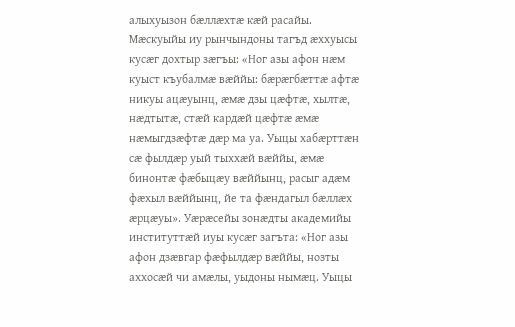алыхуызон бӕллӕхтӕ кӕй расайы. Мӕскуыйы иу рынчындоны тагъд ӕххуысы кусӕг дохтыр зӕгъы: «Ног азы афон нӕм куыст къубалмӕ вӕййы: бӕрӕгбӕттӕ афтӕ никуы ацӕуынц, ӕмӕ дзы цӕфтӕ, хылтӕ, нӕдтытӕ, стӕй кардӕй цӕфтӕ ӕмӕ нӕмыгдзӕфтӕ дӕр ма уа. Уыцы хабӕрттӕн сӕ фылдӕр уый тыххӕй вӕййы, ӕмӕ бинонтӕ фӕбыцӕу вӕййынц, расыг адӕм фӕхыл вӕййынц, йе та фӕндагыл бӕллӕх ӕрцӕуы». Уӕрӕсейы зонӕдты академийы институттӕй иуы кусӕг загъта: «Ног азы афон дзӕвгар фӕфылдӕр вӕййы, нозты аххосӕй чи амӕлы, уыдоны нымӕц. Уыцы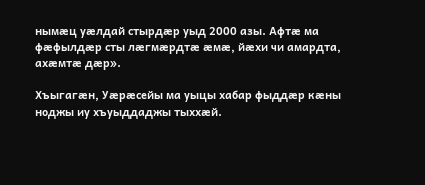нымӕц уӕлдай стырдӕр уыд 2000 азы. Афтӕ ма фӕфылдӕр сты лӕгмӕрдтӕ ӕмӕ, йӕхи чи амардта, ахӕмтӕ дӕр».

Хъыгагӕн, Уӕрӕсейы ма уыцы хабар фыддӕр кӕны ноджы иу хъуыддаджы тыххӕй.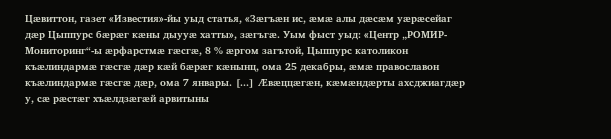Цӕвиттон, газет «Известия»-йы уыд статья, «Зӕгъӕн ис, ӕмӕ алы дӕсӕм уӕрӕсейаг дӕр Цыппурс бӕрӕг кӕны дыууӕ хатты», зӕгъгӕ. Уым фыст уыд: «Центр „РОМИР-Мониторинг“-ы ӕрфарстмӕ гӕсгӕ, 8 % ӕргом загътой, Цыппурс католикон къӕлиндармӕ гӕсгӕ дӕр кӕй бӕрӕг кӕнынц, ома 25 декабры, ӕмӕ православон къӕлиндармӕ гӕсгӕ дӕр, ома 7 январы. [...] Ӕвӕццӕгӕн, кӕмӕндӕрты ахсджиагдӕр у, сӕ рӕстӕг хъӕлдзӕгӕй арвитыны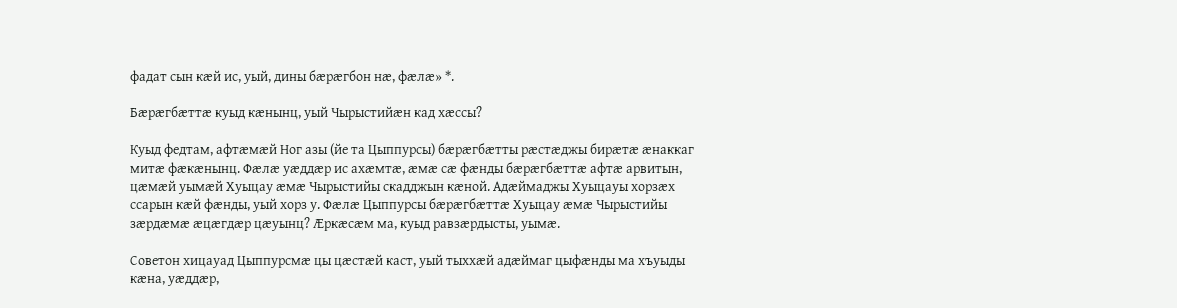фадат сын кӕй ис, уый, дины бӕрӕгбон нӕ, фӕлӕ» *.

Бӕрӕгбӕттӕ куыд кӕнынц, уый Чырыстийӕн кад хӕссы?

Куыд федтам, афтӕмӕй Ног азы (йе та Цыппурсы) бӕрӕгбӕтты рӕстӕджы бирӕтӕ ӕнаккаг митӕ фӕкӕнынц. Фӕлӕ уӕддӕр ис ахӕмтӕ, ӕмӕ сӕ фӕнды бӕрӕгбӕттӕ афтӕ арвитын, цӕмӕй уымӕй Хуыцау ӕмӕ Чырыстийы скадджын кӕной. Адӕймаджы Хуыцауы хорзӕх ссарын кӕй фӕнды, уый хорз у. Фӕлӕ Цыппурсы бӕрӕгбӕттӕ Хуыцау ӕмӕ Чырыстийы зӕрдӕмӕ ӕцӕгдӕр цӕуынц? Ӕркӕсӕм ма, куыд равзӕрдысты, уымӕ.

Советон хицауад Цыппурсмӕ цы цӕстӕй каст, уый тыххӕй адӕймаг цыфӕнды ма хъуыды кӕна, уӕддӕр,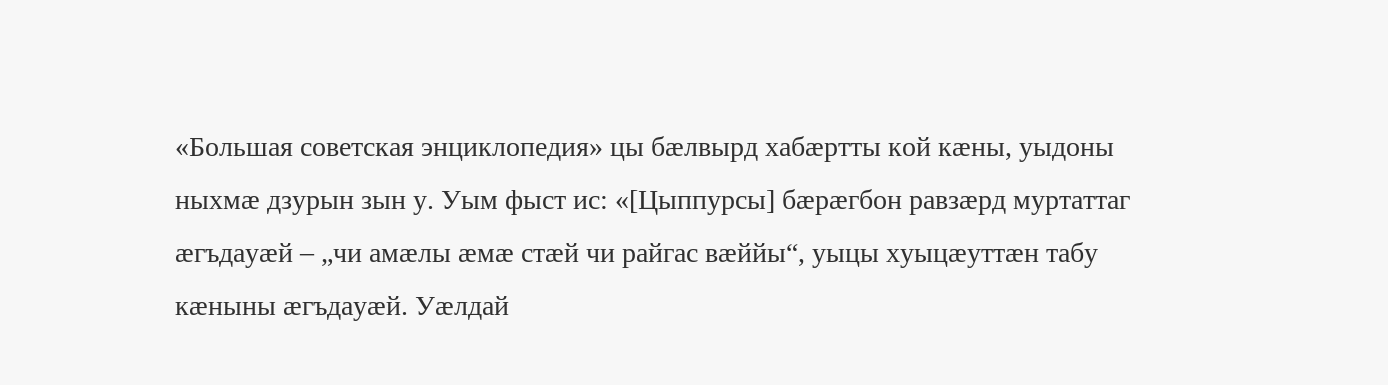«Большая советская энциклопедия» цы бӕлвырд хабӕртты кой кӕны, уыдоны ныхмӕ дзурын зын у. Уым фыст ис: «[Цыппурсы] бӕрӕгбон равзӕрд муртаттаг ӕгъдауӕй – „чи амӕлы ӕмӕ стӕй чи райгас вӕййы“, уыцы хуыцӕуттӕн табу кӕныны ӕгъдауӕй. Уӕлдай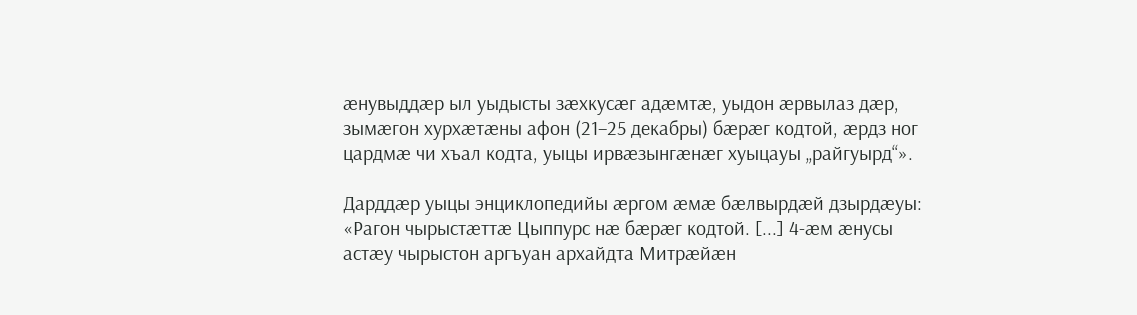ӕнувыддӕр ыл уыдысты зӕхкусӕг адӕмтӕ, уыдон ӕрвылаз дӕр, зымӕгон хурхӕтӕны афон (21–25 декабры) бӕрӕг кодтой, ӕрдз ног цардмӕ чи хъал кодта, уыцы ирвӕзынгӕнӕг хуыцауы „райгуырд“».

Дарддӕр уыцы энциклопедийы ӕргом ӕмӕ бӕлвырдӕй дзырдӕуы: «Рагон чырыстӕттӕ Цыппурс нӕ бӕрӕг кодтой. [...] 4-ӕм ӕнусы астӕу чырыстон аргъуан архайдта Митрӕйӕн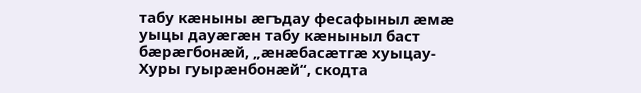табу кӕныны ӕгъдау фесафыныл ӕмӕ уыцы дауӕгӕн табу кӕныныл баст бӕрӕгбонӕй, „ӕнӕбасӕтгӕ хуыцау-Хуры гуырӕнбонӕй“, скодта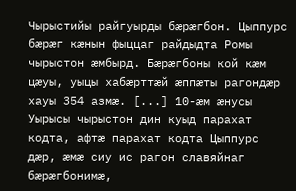Чырыстийы райгуырды бӕрӕгбон. Цыппурс бӕрӕг кӕнын фыццаг райдыдта Ромы чырыстон ӕмбырд. Бӕрӕгбоны кой кӕм цӕуы, уыцы хабӕрттӕй ӕппӕты рагондӕр хауы 354 азмӕ. [...] 10-ӕм ӕнусы Уырысы чырыстон дин куыд парахат кодта, афтӕ парахат кодта Цыппурс дӕр, ӕмӕ сиу ис рагон славяйнаг бӕрӕгбонимӕ,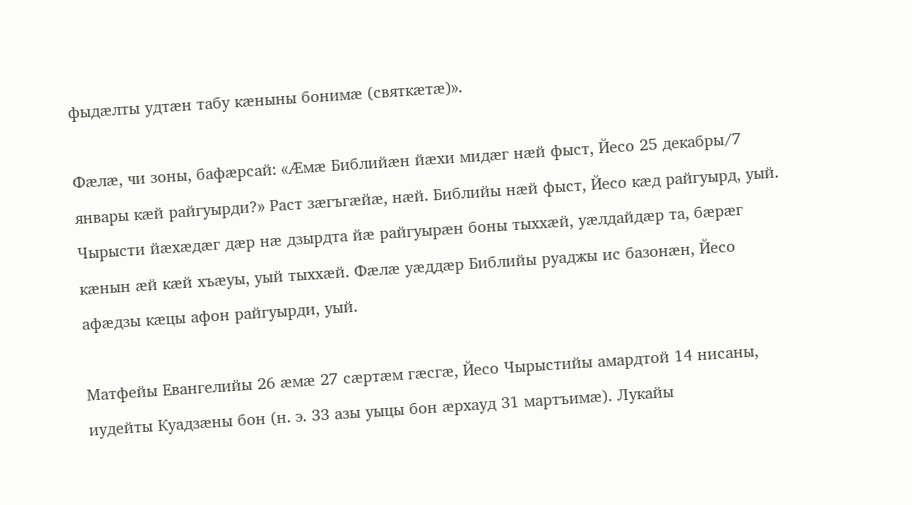фыдӕлты удтӕн табу кӕныны бонимӕ (святкӕтӕ)».

Фӕлӕ, чи зоны, бафӕрсай: «Ӕмӕ Библийӕн йӕхи мидӕг нӕй фыст, Йесо 25 декабры/7 январы кӕй райгуырди?» Раст зӕгъгӕйӕ, нӕй. Библийы нӕй фыст, Йесо кӕд райгуырд, уый. Чырысти йӕхӕдӕг дӕр нӕ дзырдта йӕ райгуырӕн боны тыххӕй, уӕлдайдӕр та, бӕрӕг кӕнын ӕй кӕй хъӕуы, уый тыххӕй. Фӕлӕ уӕддӕр Библийы руаджы ис базонӕн, Йесо афӕдзы кӕцы афон райгуырди, уый.

Матфейы Евангелийы 26 ӕмӕ 27 сӕртӕм гӕсгӕ, Йесо Чырыстийы амардтой 14 нисаны, иудейты Куадзӕны бон (н. э. 33 азы уыцы бон ӕрхауд 31 мартъимӕ). Лукайы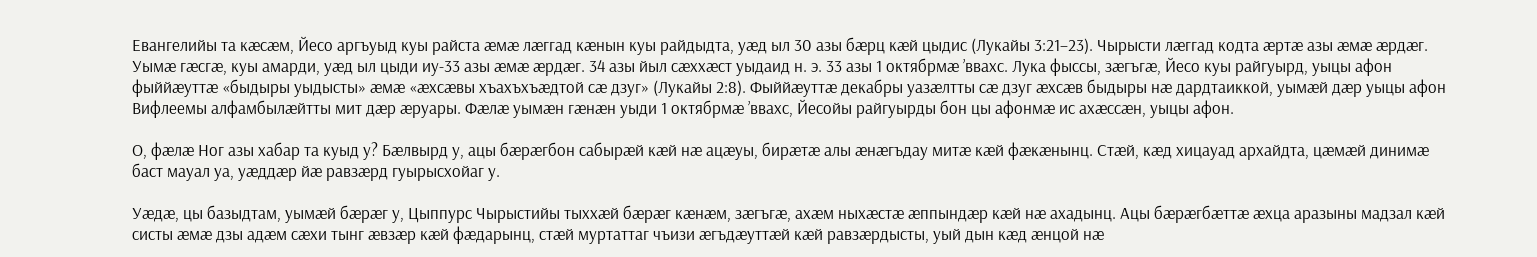Евангелийы та кӕсӕм, Йесо аргъуыд куы райста ӕмӕ лӕггад кӕнын куы райдыдта, уӕд ыл 30 азы бӕрц кӕй цыдис (Лукайы 3:21–23). Чырысти лӕггад кодта ӕртӕ азы ӕмӕ ӕрдӕг. Уымӕ гӕсгӕ, куы амарди, уӕд ыл цыди иу-33 азы ӕмӕ ӕрдӕг. 34 азы йыл сӕххӕст уыдаид н. э. 33 азы 1 октябрмӕ ’ввахс. Лука фыссы, зӕгъгӕ, Йесо куы райгуырд, уыцы афон фыййӕуттӕ «быдыры уыдысты» ӕмӕ «ӕхсӕвы хъахъхъӕдтой сӕ дзуг» (Лукайы 2:8). Фыййӕуттӕ декабры уазӕлтты сӕ дзуг ӕхсӕв быдыры нӕ дардтаиккой, уымӕй дӕр уыцы афон Вифлеемы алфамбылӕйтты мит дӕр ӕруары. Фӕлӕ уымӕн гӕнӕн уыди 1 октябрмӕ ’ввахс, Йесойы райгуырды бон цы афонмӕ ис ахӕссӕн, уыцы афон.

О, фӕлӕ Ног азы хабар та куыд у? Бӕлвырд у, ацы бӕрӕгбон сабырӕй кӕй нӕ ацӕуы, бирӕтӕ алы ӕнӕгъдау митӕ кӕй фӕкӕнынц. Стӕй, кӕд хицауад архайдта, цӕмӕй динимӕ баст мауал уа, уӕддӕр йӕ равзӕрд гуырысхойаг у.

Уӕдӕ, цы базыдтам, уымӕй бӕрӕг у, Цыппурс Чырыстийы тыххӕй бӕрӕг кӕнӕм, зӕгъгӕ, ахӕм ныхӕстӕ ӕппындӕр кӕй нӕ ахадынц. Ацы бӕрӕгбӕттӕ ӕхца аразыны мадзал кӕй систы ӕмӕ дзы адӕм сӕхи тынг ӕвзӕр кӕй фӕдарынц, стӕй муртаттаг чъизи ӕгъдӕуттӕй кӕй равзӕрдысты, уый дын кӕд ӕнцой нӕ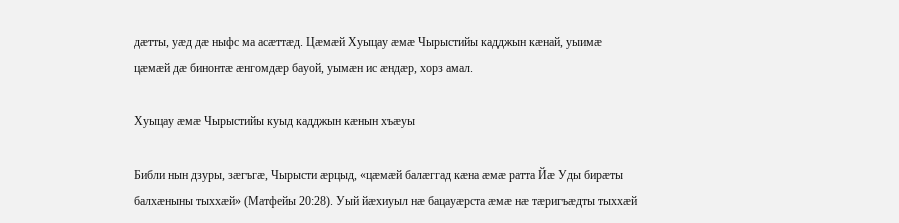дӕтты, уӕд дӕ ныфс ма асӕттӕд. Цӕмӕй Хуыцау ӕмӕ Чырыстийы кадджын кӕнай, уыимӕ цӕмӕй дӕ бинонтӕ ӕнгомдӕр бауой, уымӕн ис ӕндӕр, хорз амал.

Хуыцау ӕмӕ Чырыстийы куыд кадджын кӕнын хъӕуы

Библи нын дзуры, зӕгъгӕ, Чырысти ӕрцыд, «цӕмӕй балӕггад кӕна ӕмӕ ратта Йӕ Уды бирӕты балхӕныны тыххӕй» (Матфейы 20:28). Уый йӕхиуыл нӕ бацауӕрста ӕмӕ нӕ тӕригъӕдты тыххӕй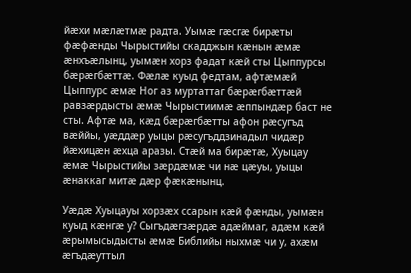йӕхи мӕлӕтмӕ радта. Уымӕ гӕсгӕ бирӕты фӕфӕнды Чырыстийы скадджын кӕнын ӕмӕ ӕнхъӕлынц, уымӕн хорз фадат кӕй сты Цыппурсы бӕрӕгбӕттӕ. Фӕлӕ куыд федтам, афтӕмӕй Цыппурс ӕмӕ Ног аз муртаттаг бӕрӕгбӕттӕй равзӕрдысты ӕмӕ Чырыстиимӕ ӕппындӕр баст не сты. Афтӕ ма, кӕд бӕрӕгбӕтты афон рӕсугъд вӕййы, уӕддӕр уыцы рӕсугъддзинадыл чидӕр йӕхицӕн ӕхца аразы. Стӕй ма бирӕтӕ, Хуыцау ӕмӕ Чырыстийы зӕрдӕмӕ чи нӕ цӕуы, уыцы ӕнаккаг митӕ дӕр фӕкӕнынц.

Уӕдӕ Хуыцауы хорзӕх ссарын кӕй фӕнды, уымӕн куыд кӕнгӕ у? Сыгъдӕгзӕрдӕ адӕймаг, адӕм кӕй ӕрымысыдысты ӕмӕ Библийы ныхмӕ чи у, ахӕм ӕгъдӕуттыл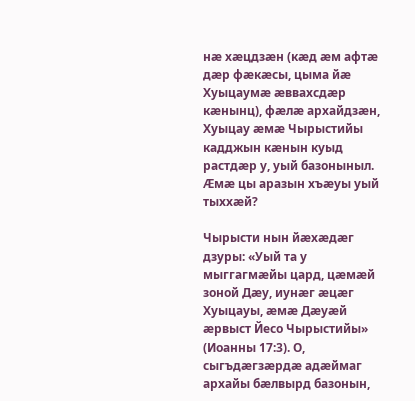нӕ хӕцдзӕн (кӕд ӕм афтӕ дӕр фӕкӕсы, цыма йӕ Хуыцаумӕ ӕввахсдӕр кӕнынц), фӕлӕ архайдзӕн, Хуыцау ӕмӕ Чырыстийы кадджын кӕнын куыд растдӕр у, уый базоныныл. Ӕмӕ цы аразын хъӕуы уый тыххӕй?

Чырысти нын йӕхӕдӕг дзуры: «Уый та у мыггагмӕйы цард, цӕмӕй зоной Дӕу, иунӕг ӕцӕг Хуыцауы, ӕмӕ Дӕуӕй ӕрвыст Йесо Чырыстийы» (Иоанны 17:3). О, сыгъдӕгзӕрдӕ адӕймаг архайы бӕлвырд базонын,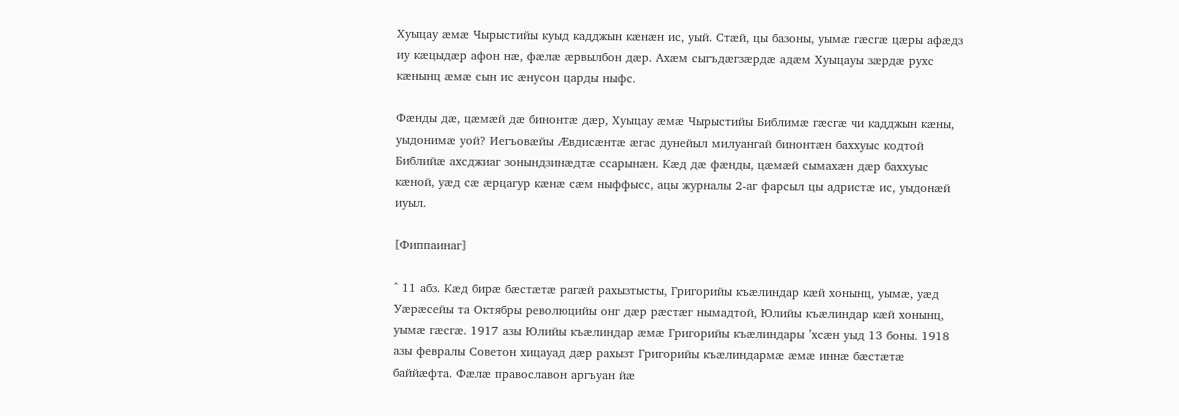Хуыцау ӕмӕ Чырыстийы куыд кадджын кӕнӕн ис, уый. Стӕй, цы базоны, уымӕ гӕсгӕ цӕры афӕдз иу кӕцыдӕр афон нӕ, фӕлӕ ӕрвылбон дӕр. Ахӕм сыгъдӕгзӕрдӕ адӕм Хуыцауы зӕрдӕ рухс кӕнынц ӕмӕ сын ис ӕнусон царды ныфс.

Фӕнды дӕ, цӕмӕй дӕ бинонтӕ дӕр, Хуыцау ӕмӕ Чырыстийы Библимӕ гӕсгӕ чи кадджын кӕны, уыдонимӕ уой? Иегъовӕйы Ӕвдисӕнтӕ ӕгас дунейыл милуангай бинонтӕн баххуыс кодтой Библийӕ ахсджиаг зонындзинӕдтӕ ссарынӕн. Кӕд дӕ фӕнды, цӕмӕй сымахӕн дӕр баххуыс кӕной, уӕд сӕ ӕрцагур кӕнӕ сӕм ныффысс, ацы журналы 2-аг фарсыл цы адристӕ ис, уыдонӕй иуыл.

[Фиппаинаг]

^ 11 абз. Кӕд бирӕ бӕстӕтӕ рагӕй рахызтысты, Григорийы къӕлиндар кӕй хонынц, уымӕ, уӕд Уӕрӕсейы та Октябры революцийы онг дӕр рӕстӕг нымадтой, Юлийы къӕлиндар кӕй хонынц, уымӕ гӕсгӕ. 1917 азы Юлийы къӕлиндар ӕмӕ Григорийы къӕлиндары ’хсӕн уыд 13 боны. 1918 азы февралы Советон хицауад дӕр рахызт Григорийы къӕлиндармӕ ӕмӕ иннӕ бӕстӕтӕ баййӕфта. Фӕлӕ православон аргъуан йӕ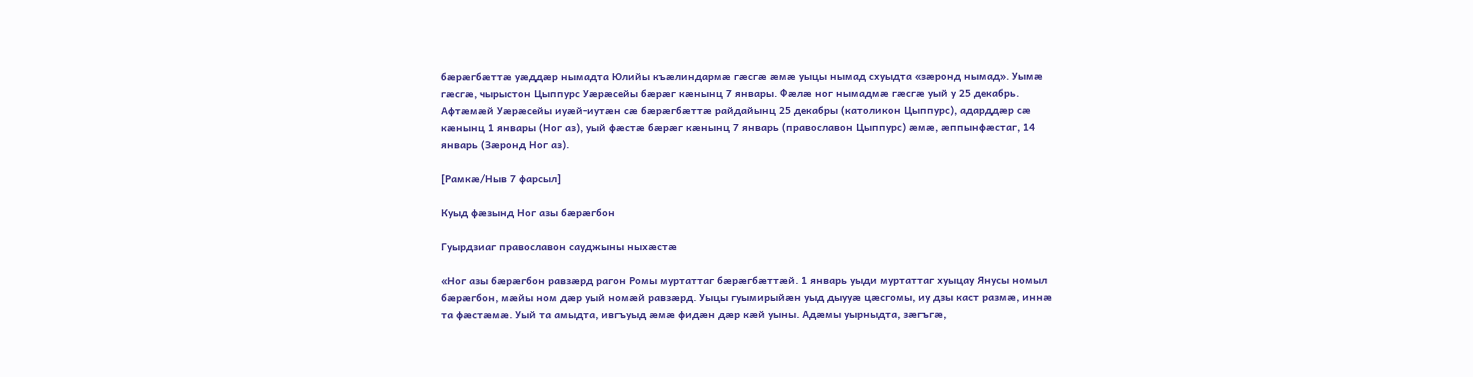бӕрӕгбӕттӕ уӕддӕр нымадта Юлийы къӕлиндармӕ гӕсгӕ ӕмӕ уыцы нымад схуыдта «зӕронд нымад». Уымӕ гӕсгӕ, чырыстон Цыппурс Уӕрӕсейы бӕрӕг кӕнынц 7 январы. Фӕлӕ ног нымадмӕ гӕсгӕ уый у 25 декабрь. Афтӕмӕй Уӕрӕсейы иуӕй-иутӕн сӕ бӕрӕгбӕттӕ райдайынц 25 декабры (католикон Цыппурс), адарддӕр сӕ кӕнынц 1 январы (Ног аз), уый фӕстӕ бӕрӕг кӕнынц 7 январь (православон Цыппурс) ӕмӕ, ӕппынфӕстаг, 14 январь (Зӕронд Ног аз).

[Рамкӕ/Ныв 7 фарсыл]

Куыд фӕзынд Ног азы бӕрӕгбон

Гуырдзиаг православон сауджыны ныхӕстӕ

«Ног азы бӕрӕгбон равзӕрд рагон Ромы муртаттаг бӕрӕгбӕттӕй. 1 январь уыди муртаттаг хуыцау Янусы номыл бӕрӕгбон, мӕйы ном дӕр уый номӕй равзӕрд. Уыцы гуымирыйӕн уыд дыууӕ цӕсгомы, иу дзы каст размӕ, иннӕ та фӕстӕмӕ. Уый та амыдта, ивгъуыд ӕмӕ фидӕн дӕр кӕй уыны. Адӕмы уырныдта, зӕгъгӕ,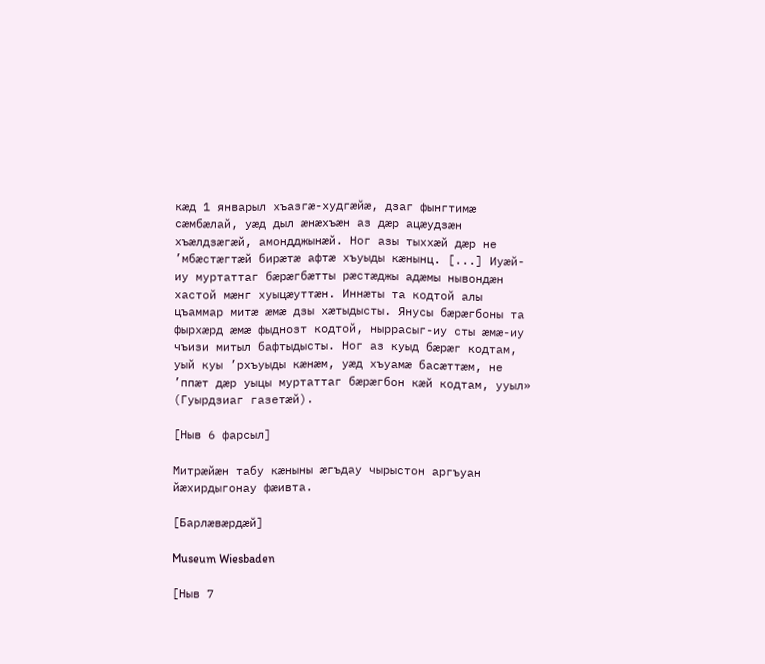кӕд 1 январыл хъазгӕ-худгӕйӕ, дзаг фынгтимӕ сӕмбӕлай, уӕд дыл ӕнӕхъӕн аз дӕр ацӕудзӕн хъӕлдзӕгӕй, амондджынӕй. Ног азы тыххӕй дӕр не ’мбӕстӕгтӕй бирӕтӕ афтӕ хъуыды кӕнынц. [...] Иуӕй-иу муртаттаг бӕрӕгбӕтты рӕстӕджы адӕмы нывондӕн хастой мӕнг хуыцӕуттӕн. Иннӕты та кодтой алы цъаммар митӕ ӕмӕ дзы хӕтыдысты. Янусы бӕрӕгбоны та фырхӕрд ӕмӕ фыднозт кодтой, ныррасыг-иу сты ӕмӕ-иу чъизи митыл бафтыдысты. Ног аз куыд бӕрӕг кодтам, уый куы ’рхъуыды кӕнӕм, уӕд хъуамӕ басӕттӕм, не ’ппӕт дӕр уыцы муртаттаг бӕрӕгбон кӕй кодтам, ууыл» (Гуырдзиаг газетӕй).

[Ныв 6 фарсыл]

Митрӕйӕн табу кӕныны ӕгъдау чырыстон аргъуан йӕхирдыгонау фӕивта.

[Барлӕвӕрдӕй]

Museum Wiesbaden

[Ныв 7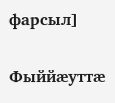фарсыл]

Фыййӕуттӕ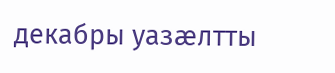декабры уазӕлтты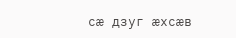сӕ дзуг ӕхсӕв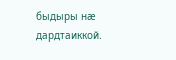быдыры нӕ дардтаиккой.